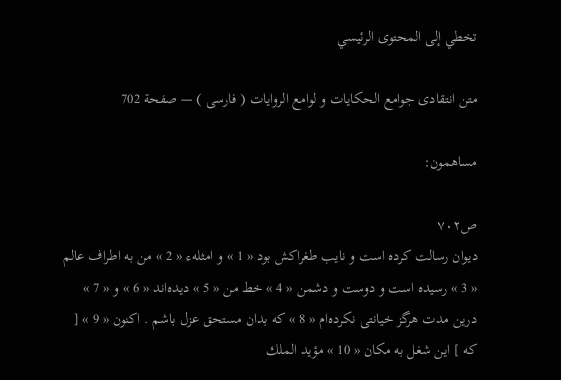تخطي إلى المحتوى الرئيسي

متن انتقادى جوامع الحكايات و لوامع الروايات ( فارسى ) — صفحة 702

مساهمون:

ص٧٠٢
ديوان رسالت كرده است و نايب طغراكش بود « 1 » و امثلهء « 2 » من به اطراف عالم « 3 » رسيده است و دوست و دشمن « 4 » خط من « 5 » ديده‌اند « 6 » و « 7 » درين مدت هرگز خيانتى نكرده‌ام « 8 » كه بدان مستحق عزل باشم . اكنون « 9 » [ كه ] اين شغل به مكان « 10 » مؤيد الملك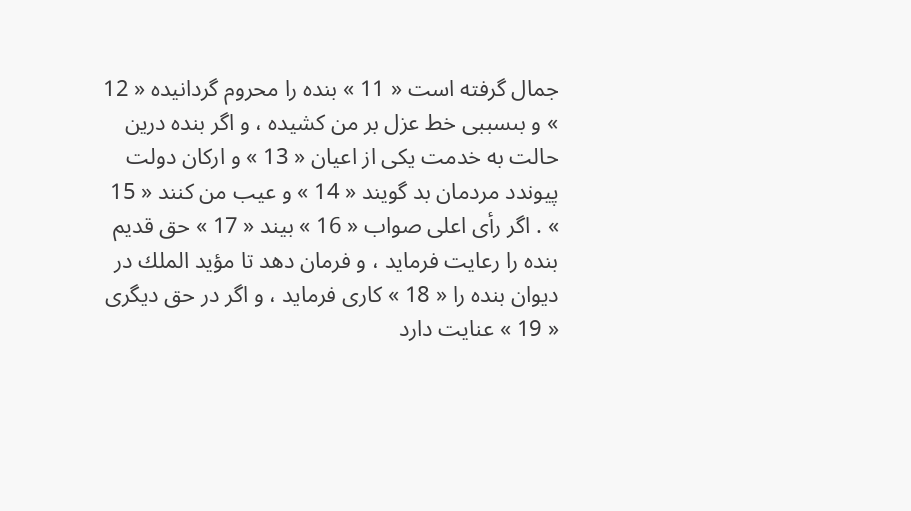جمال گرفته است « 11 » بنده را محروم گردانيده « 12 » و بىسببى خط عزل بر من كشيده ، و اگر بنده درين حالت به خدمت يكى از اعيان « 13 » و اركان دولت پيوندد مردمان بد گويند « 14 » و عيب من كنند « 15 » . اگر رأى اعلى صواب « 16 » بيند « 17 » حق قديم بنده را رعايت فرمايد ، و فرمان دهد تا مؤيد الملك در ديوان بنده را « 18 » كارى فرمايد ، و اگر در حق ديگرى « 19 » عنايت دارد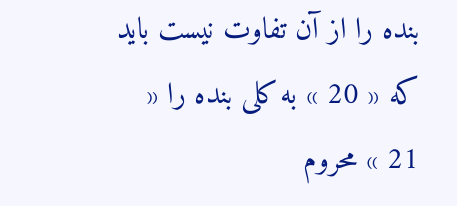بنده را از آن تفاوت نيست بايد كه « 20 » به كلى بنده را « 21 » محروم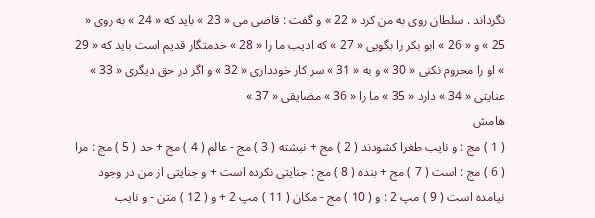نگرداند . سلطان روى به من كرد « 22 » و گفت : قاضى مى « 23 » بايد كه « 24 » به روى « 25 » و « 26 » ابو بكر را بگويى « 27 » كه اديب ما را « 28 » خدمتگار قديم است بايد كه « 29 » او را محروم نكنى « 30 » و به « 31 » سر كار خوددارى « 32 » و اگر در حق ديگرى « 33 » عنايتى « 34 » دارد « 35 » ما را « 36 » مضايقى « 37 »
هامش
( 1 ) مج : و نايب طغرا كشودند ( 2 ) مج + نبشته ( 3 ) مج - عالم ( 4 ) مج + حد ( 5 ) مج : مرا ( 6 ) مج : است ( 7 ) مج + بنده ( 8 ) مج : جنايتى نكرده است + و جنايتى از من در وجود نيامده است ( 9 ) مپ 2 : و ( 10 ) مج - مكان ( 11 ) مپ 2 + و ( 12 ) متن - و نايب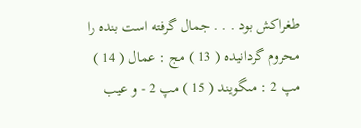طغراكش بود . . . جمال گرفته است بنده را محروم گردانيده ( 13 ) مج : عمال ( 14 ) مپ 2 : مىگويند ( 15 ) مپ 2 - و عيب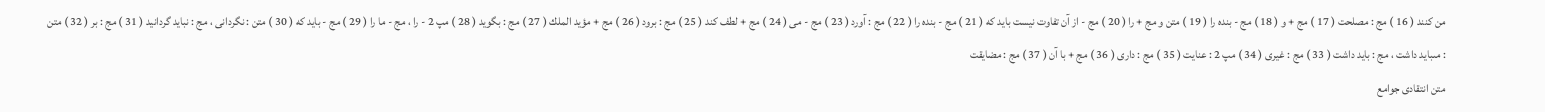من كنند ( 16 ) مج : مصلحت ( 17 ) مج + و ( 18 ) مج - بنده را ( 19 ) متن و مج + را ( 20 ) مج - از آن تفاوت نيست بايد كه ( 21 ) مج - بنده را ( 22 ) مج : آورد ( 23 ) مج - مى ( 24 ) مج + لطف كند ( 25 ) مج : برود ( 26 ) مج + مؤيد الملك ( 27 ) مج : بگويد ( 28 ) مپ 2 - را ، مج - ما را ( 29 ) مج - بايد كه ( 30 ) متن : نگردانى ، مج : نبايد گردانيد ( 31 ) مج : بر ( 32 ) متن : مىبايد داشت ، مج : بايد داشت ( 33 ) مج : غيرى ( 34 ) مپ 2 : عنايت ( 35 ) مج : دارى ( 36 ) مج + با آن ( 37 ) مج : مضايقت
متن انتقادى جوامع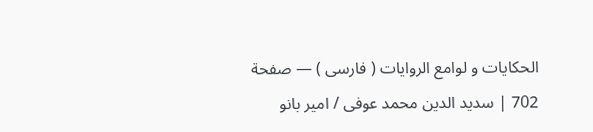الحكايات و لوامع الروايات ( فارسى ) — صفحة 702 | سديد الدين محمد عوفى / امير بانو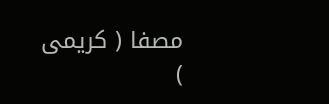مصفا ( كريمى )